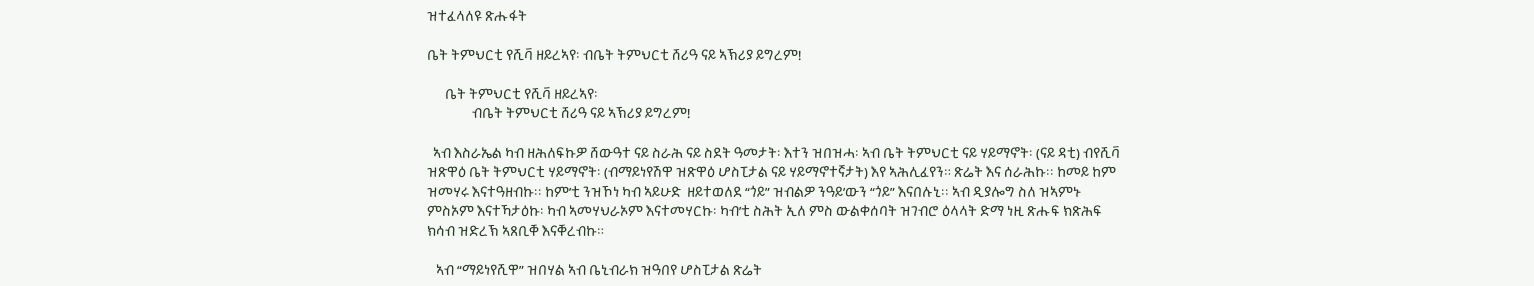ዝተፈላለዩ ጽሑፋት

ቤት ትምህርቲ የሺቫ ዘይረኣየ፡ ብቤት ትምህርቲ ሸሪዓ ናይ ኣኽሪያ ይግረም!

      ቤት ትምህርቲ የሺቫ ዘይረኣየ፡
               ብቤት ትምህርቲ ሸሪዓ ናይ ኣኽሪያ ይግረም!

  ኣብ እስራኤል ካብ ዘሕለፍኩዎ ሸውዓተ ናይ ስራሕ ናይ ስደት ዓመታት፡ እተን ዝበዝሓ፡ ኣብ ቤት ትምህርቲ ናይ ሃይማኖት፡ (ናይ ዳቲ) ብየሺቫ ዝጽዋዕ ቤት ትምህርቲ ሃይማኖት፡ (ብማይነየሽዋ ዝጽዋዕ ሆስፒታል ናይ ሃይማኖተኛታት) እየ ኣሕሊፈየን። ጽሬት እና ሰራሕኩ፡፡ ከመይ ከም ዝመሃሩ እናተዓዘብኩ፡፡ ከም’ቲ ንዝኾነ ካብ ኣይሁድ  ዘይተወለደ “ጎይ” ዝብልዎ ንዓይ’ውን “ጎይ” እናበሉኒ፡፡ ኣብ ዲያሎግ ስለ ዝኣምኑ ምስኦም እናተኻታዕኩ፡ ካብ ኣመሃህራኦም እናተመሃርኩ፡ ካብ’ቲ ስሕት ኢለ ምስ ውልቀሰባት ዝገብሮ ዕላላት ድማ ነዚ ጽሑፍ ክጽሕፍ ክሳብ ዝድረኽ ኣጸቢቐ እናቐረብኩ።

   ኣብ “ማይነየሺዋ” ዝበሃል ኣብ ቤኒብራክ ዝዓበየ ሆስፒታል ጽሬት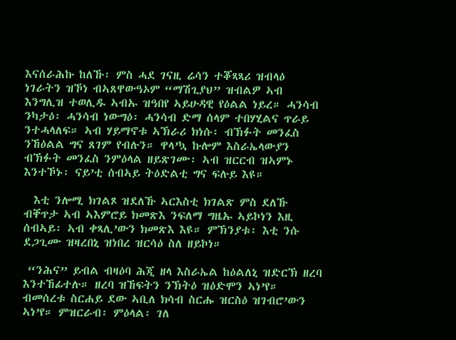እናሰራሕኩ ከለኹ፡ ምስ ሓደ ገናዚ ሬሳን ተቖጻጻሪ ዝብላዕ ነገራትን ዝኾነ ብኣጸዋውዓኦም “ማሽጊያህ” ዝብልዎ ኣብ እንግሊዝ ተወሊዱ ኣብኡ ዝዓበየ ኣይሁዳዊ የዕልል ነይረ። ሓንሳብ ንካታዕ፡ ሓንሳብ ነውግዕ፡ ሓንሳብ ድማ ሰላም ተበሃሂልና ጥራይ ንተሓላለፍ። ኣብ ሃይማኖቱ ኣኽራሪ ክነሱ፡ ብኽፉት መንፈስ ንኸዕልል ግና ጸገም የብሉን። ዋላ’ኳ ኩሎም እስራኤላውያን ብኽፉት መንፈስ ንምዕላል ዘይጽገሙ፡ ኣብ ዝርርብ ዝኣምኑ እንተኾኑ፡ ናይ’ቲ ሰብኣይ ትዕድልቲ ግና ፍሉይ እዩ።

  እቲ ንሎሚ ክገልጾ ዝደለኹ ኣርእስቲ ክገልጽ ምስ ደለኹ ብቐጥታ ኣብ ኣእምሮይ ክመጽእ ንፍለማ ግዜኡ ኣይኮነን እዚ ሰብኣይ፡ ኣብ ቀጻሊ’ውን ክመጽእ እዩ። ምኽንያቱ፡ እቲ ንሱ ደጋጊሙ ዝዛረበኒ ዝነበረ ዝርሳዕ ስለ ዘይኮነ።

 “ንሕና” ይብል ብዛዕባ ሕጂ ዘላ እስራኤል ከዕልለኒ ዝድርኽ ዘረባ እንተኸፊተሉ። ዘረባ ዝኸፍትን ንኽትዕ ዝዕድሞን ኣነ’የ። ብመሰረቱ ስርሐይ ደው ኣቢለ ክሳብ ስርሑ ዝርስዕ ዝገብሮ’ውን ኣነ’የ። ምዝርራብ፡ ምዕላል፡ ገለ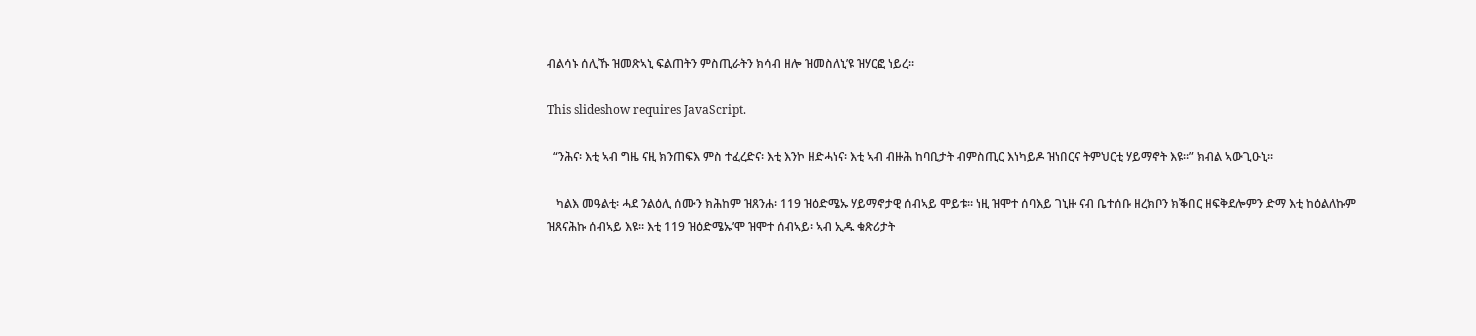ብልሳኑ ሰሊኹ ዝመጽኣኒ ፍልጠትን ምስጢራትን ክሳብ ዘሎ ዝመስለኒ’ዩ ዝሃርፎ ነይረ።

This slideshow requires JavaScript.

  “ንሕና፡ እቲ ኣብ ግዜ ናዚ ክንጠፍእ ምስ ተፈረድና፡ እቲ እንኮ ዘድሓነና፡ እቲ ኣብ ብዙሕ ከባቢታት ብምስጢር እነካይዶ ዝነበርና ትምህርቲ ሃይማኖት እዩ።” ክብል ኣውጊዑኒ።

   ካልእ መዓልቲ፡ ሓደ ንልዕሊ ሰሙን ክሕከም ዝጸንሐ፡ 119 ዝዕድሜኡ ሃይማኖታዊ ሰብኣይ ሞይቱ። ነዚ ዝሞተ ሰባእይ ገኒዙ ናብ ቤተሰቡ ዘረክቦን ክቕበር ዘፍቅደሎምን ድማ እቲ ከዕልለኩም ዝጸናሕኩ ሰብኣይ እዩ። እቲ 119 ዝዕድሜኡ’ሞ ዝሞተ ሰብኣይ፡ ኣብ ኢዱ ቁጽሪታት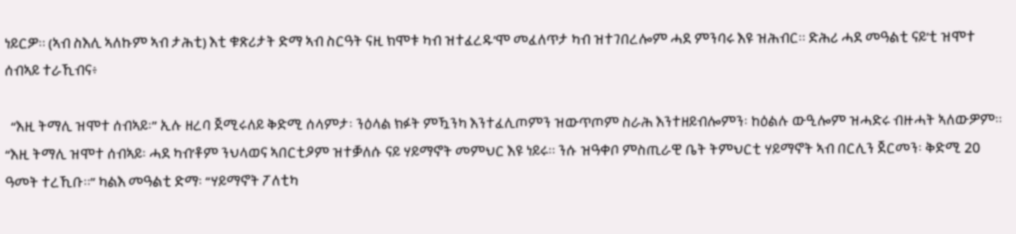ነይርዎ። (ኣብ ስእሊ ኣለኩም ኣብ ታሕቲ) እቲ ቁጽሪታት ድማ ኣብ ስርዓት ናዚ ክሞቱ ካብ ዝተፈረዱ’ሞ መፈለጥታ ካብ ዝተገበረሎም ሓደ ምንባሩ እዩ ዝሕብር። ድሕሪ ሓደ መዓልቲ ናይ’ቲ ዝሞተ ሰብኣይ ተራኺብና፥

  “እዚ ትማሊ ዝሞተ ሰብኣይ፡” ኢሉ ዘረባ ጀሚሩለይ ቅድሚ ሰላምታ፡ ንዕላል ክፉት ምዃንካ እንተፈሊጦምን ዝውጥጦም ስራሕ እንተዘይብሎምን፡ ከዕልሉ ውዒሎም ዝሓድሩ ብዙሓት ኣለውዎም። “እዚ ትማሊ ዝሞተ ሰብኣይ፡ ሓደ ካብ’ቶም ንህላወና ኣበርቲዖም ዝተቓለሱ ናይ ሃይማኖት መምህር እዩ ነይሩ። ንሱ ዝዓቀቦ ምስጢራዊ ቤት ትምህርቲ ሃይማኖት ኣብ በርሊን ጀርመን፡ ቅድሚ 20  ዓመት ተረኺቡ።” ካልእ መዓልቲ ድማ፡ “ሃይማኖት ፖለቲካ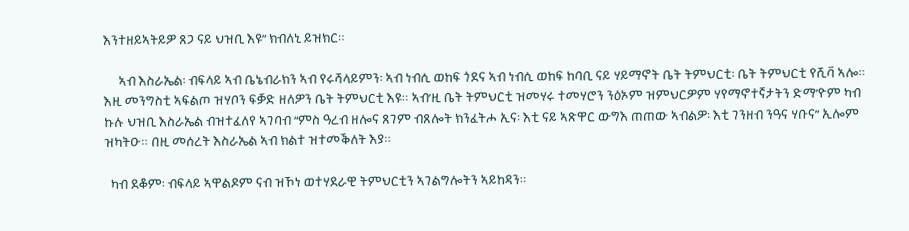እንተዘይኣትይዎ ጸጋ ናይ ህዝቢ እዩ” ክብለኒ ይዝክር።

     ኣብ እስራኤል፡ ብፍላይ ኣብ ቤኔብራክን ኣብ የሩሻላይምን፡ ኣብ ነብሲ ወከፍ ጎደና ኣብ ነብሲ ወከፍ ከባቢ ናይ ሃይማኖት ቤት ትምህርቲ፡ ቤት ትምህርቲ የሺቫ ኣሎ። እዚ መንግስቲ ኣፍልጦ ዝሃቦን ፍቓድ ዘለዎን ቤት ትምህርቲ እዩ። ኣብ’ዚ ቤት ትምህርቲ ዝመሃሩ ተመሃሮን ንዕኦም ዝምህርዎም ሃየማኖተኛታትን ድማ’ዮም ካብ ኩሉ ህዝቢ እስራኤል ብዝተፈለየ ኣገባብ “ምስ ዓረብ ዘሎና ጸገም ብጸሎት ክንፈትሖ ኢና፡ እቲ ናይ ኣጽዋር ውግእ ጠጠው ኣብልዎ፡ እቲ ገንዘብ ንዓና ሃቡና” ኢሎም ዝካትዑ። በዚ መሰረት እስራኤል ኣብ ክልተ ዝተመቕለት እያ።

  ካብ ደቆም፡ ብፍላይ ኣዋልዶም ናብ ዝኾነ ወተሃደራዊ ትምህርቲን ኣገልግሎትን ኣይከዳን።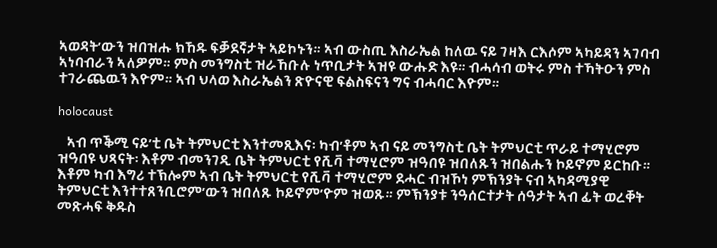ኣወዳት’ውን ዝበዝሑ ክኸዱ ፍቓደኛታት ኣይኮኑን። ኣብ ውስጢ እስራኤል ከለዉ ናይ ገዛእ ርእሶም ኣካይዳን ኣገባብ ኣነባብራን ኣለዎም። ምስ መንግስቲ ዝራኸቡሉ ነጥቢታት ኣዝዩ ውሑድ እዩ። ብሓሳብ ወትሩ ምስ ተኻትዑን ምስ ተገራጨዉን እዮም። ኣብ ህላወ እስራኤልን ጽዮናዊ ፍልስፍናን ግና ብሓባር እዮም።

holocaust

   ኣብ ጥቕሚ ናይ’ቲ ቤት ትምህርቲ እንተመጺእና፡ ካብ’ቶም ኣብ ናይ መንግስቲ ቤት ትምህርቲ ጥራይ ተማሂሮም ዝዓበዩ ህጻናት፡ እቶም ብመንገዲ ቤት ትምህርቲ የሺቫ ተማሂሮም ዝዓበዩ ዝበለጹን ዝበልሑን ኮይኖም ይርከቡ። እቶም ካብ እግሪ ተኽሎም ኣብ ቤት ትምህርቲ የሺቫ ተማሂሮም ደሓር ብዝኾነ ምኽንያት ናብ ኣካዳሚያዊ ትምህርቲ እንተተጸንቢሮም’ውን ዝበለጹ ኮይኖም’ዮም ዝወጹ። ምኽንያቱ ንዓሰርተታት ሰዓታት ኣብ ፊት ወረቐት መጽሓፍ ቅዱስ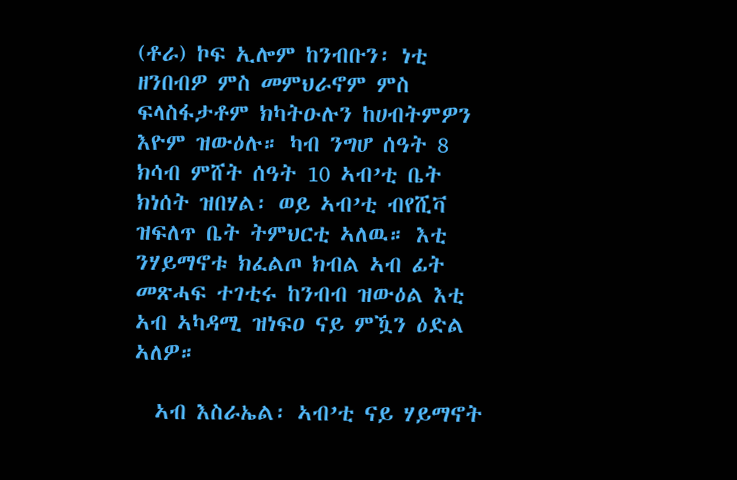(ቶራ) ኮፍ ኢሎም ከንብቡን፡ ነቲ ዘንበብዎ ምስ መምህራኖም ምስ ፍላስፋታቶም ክካትዑሉን ከሀብትምዎን እዮም ዝውዕሉ። ካብ ንግሆ ሰዓት 8 ክሳብ ምሸት ሰዓት 10 ኣብ’ቲ ቤት ክነሰት ዝበሃል፡ ወይ ኣብ’ቲ ብየሺቫ ዝፍለጥ ቤት ትምህርቲ ኣለዉ። እቲ ንሃይማኖቱ ክፈልጦ ክብል ኣብ ፊት መጽሓፍ ተገቲሩ ከንብብ ዝውዕል እቲ ኣብ ኣካዳሚ ዝነፍዐ ናይ ምዃን ዕድል ኣለዎ።

  ኣብ እስራኤል፡ ኣብ’ቲ ናይ ሃይማኖት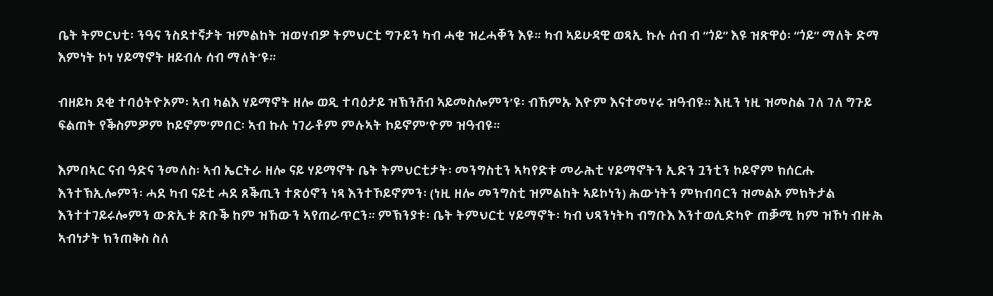ቤት ትምርህቲ፡ ንዓና ንስደተኛታት ዝምልከት ዝወሃብዎ ትምህርቲ ግጉይን ካብ ሓቂ ዝረሓቐን እዩ። ካብ ኣይሁዳዊ ወጻኢ ኩሉ ሰብ ብ “ጎይ” እዩ ዝጽዋዕ፡ “ጎይ” ማለት ድማ እምነት ኮነ ሃይማኖት ዘይብሉ ሰብ ማለት’ዩ።

ብዘይካ ደቂ ተባዕትዮኦም፡ ኣብ ካልእ ሃይማኖት ዘሎ ወዲ ተባዕታይ ዝኽንሸብ ኣይመስሎምን’ዩ፡ ብኸምኡ እዮም እናተመሃሩ ዝዓብዩ። እዚን ነዚ ዝመስል ገለ ገለ ግጉይ ፍልጠት የቕስምዎም ኮይኖም’ምበር፡ ኣብ ኩሉ ነገራቶም ምሉኣት ኮይኖም’ዮም ዝዓብዩ።

እምበኣር ናብ ዓድና ንመለስ፡ ኣብ ኤርትራ ዘሎ ናይ ሃይማኖት ቤት ትምህርቲታት፡ መንግስቲን ኣካየድቱ መራሕቲ ሃይማኖትን ኢድን ጓንቲን ኮይኖም ክሰርሑ እንተኽኢሎምን፡ ሓደ ካብ ናይቲ ሓደ ጸቕጢን ተጽዕኖን ነጻ እንተኾይኖምን፡ (ነዚ ዘሎ መንግስቲ ዝምልከት ኣይኮነን) ሕውነትን ምክብባርን ዝመልኦ ምክትታል እንተተገይሩሎምን ውጽኢቱ ጽቡቕ ከም ዝኸውን ኣየጠራጥርን። ምኽንያቱ፡ ቤት ትምህርቲ ሃይማኖት፡ ካብ ህጻንነትካ ብግቡእ እንተወሲድካዮ ጠቓሚ ከም ዝኾነ ብዙሕ ኣብነታት ክንጠቅስ ስለ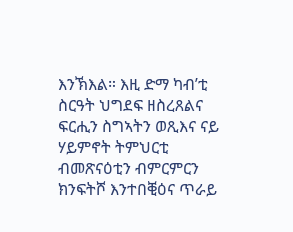እንኽእል። እዚ ድማ ካብ’ቲ ስርዓት ህግደፍ ዘስረጸልና ፍርሒን ስግኣትን ወጺእና ናይ ሃይምኖት ትምህርቲ ብመጽናዕቲን ብምርምርን ክንፍትሾ እንተበቒዕና ጥራይ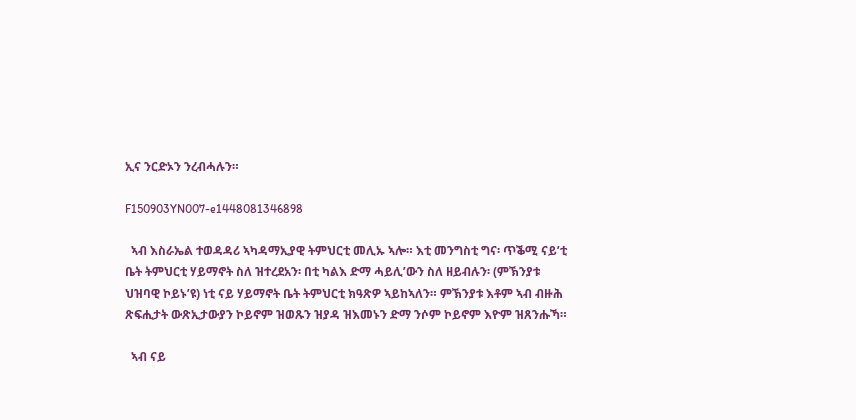ኢና ንርድኦን ንረብሓሉን።

F150903YN007-e1448081346898

  ኣብ እስራኤል ተወዳዳሪ ኣካዳማኢያዊ ትምህርቲ መሊኡ ኣሎ። እቲ መንግስቲ ግና፡ ጥቕሚ ናይ’ቲ ቤት ትምህርቲ ሃይማኖት ስለ ዝተረደአን፡ በቲ ካልእ ድማ ሓይሊ’ውን ስለ ዘይብሉን፡ (ምኽንያቱ ህዝባዊ ኮይኑ’ዩ) ነቲ ናይ ሃይማኖት ቤት ትምህርቲ ክዓጽዎ ኣይከኣለን። ምኽንያቱ እቶም ኣብ ብዙሕ ጽፍሒታት ውጽኢታውያን ኮይኖም ዝወጹን ዝያዳ ዝእመኑን ድማ ንሶም ኮይኖም እዮም ዝጸንሑኻ።

  ኣብ ናይ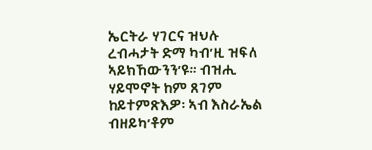ኤርትራ ሃገርና ዝህሉ ረብሓታት ድማ ካብ’ዚ ዝፍለ ኣይክኸውንን’ዩ። ብዝሒ ሃይሞኖት ከም ጸገም ከይተምጽእዎ፡ ኣብ እስራኤል ብዘይካ’ቶም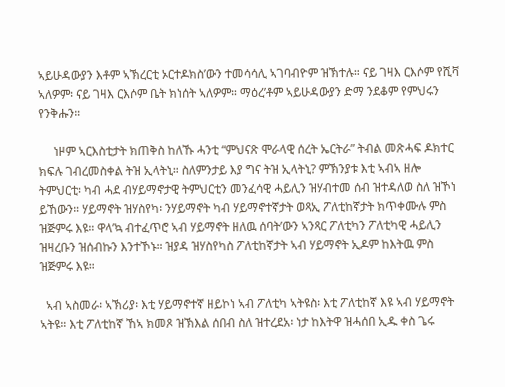ኣይሁዳውያን እቶም ኣኽረርቲ ኦርተዶክስ’ውን ተመሳሳሊ ኣገባብዮም ዝኽተሉ። ናይ ገዛእ ርእሶም የሺቫ ኣለዎም፡ ናይ ገዛእ ርእሶም ቤት ክነሰት ኣለዎም። ማዕረ’ቶም ኣይሁዳውያን ድማ ንደቆም የምህሩን የንቅሑን።

     ነዞም ኣርእስቲታት ክጠቅስ ከለኹ ሓንቲ “ምህናጽ ሞራላዊ ሰረት ኤርትራ” ትብል መጽሓፍ ዶክተር ክፍሉ ገብረመስቀል ትዝ ኢላትኒ። ስለምንታይ እያ ግና ትዝ ኢላትኒ? ምኽንያቱ እቲ ኣብኣ ዘሎ ትምህርቲ፡ ካብ ሓደ ብሃይማኖታዊ ትምህርቲን መንፈሳዊ ሓይሊን ዝሃብተመ ሰብ ዝተዳለወ ስለ ዝኾነ ይኸውን። ሃይማኖት ዝሃስየካ፡ ንሃይማኖት ካብ ሃይማኖተኛታት ወጻኢ ፖለቲከኛታት ክጥቀሙሉ ምስ ዝጅምሩ እዩ። ዋላ’ኳ ብተፈጥሮ ኣብ ሃይማኖት ዘለዉ ሰባት’ውን ኣንጻር ፖለቲካን ፖለቲካዊ ሓይሊን ዝዛረቡን ዝሰብኩን እንተኾኑ። ዝያዳ ዝሃስየካስ ፖለቲከኛታት ኣብ ሃይማኖት ኢዶም ከእትዉ ምስ ዝጅምሩ እዩ።

  ኣብ ኣስመራ፡ ኣኽሪያ፡ እቲ ሃይማኖተኛ ዘይኮነ ኣብ ፖለቲካ ኣትዩስ፡ እቲ ፖለቲከኛ እዩ ኣብ ሃይማኖት ኣትዩ። እቲ ፖለቲከኛ ኸኣ ክመጾ ዝኽእል ሰበብ ስለ ዝተረደአ፡ ነታ ከእትዋ ዝሓሰበ ኢዱ ቀስ ጌሩ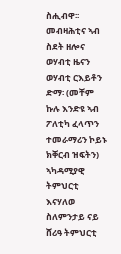ስሒብዋ፡፡ መብዛሕቲና ኣብ ስደት ዘሎና ወሃብቲ ዜናን ወሃብቲ ርእይቶን ድማ፡ (መቸም ኩሉ እንድዩ ኣብ ፖለቲካ ፈላጥን ተመራማሪን ኮይኑ ክቐርብ ዝፍትን) ኣካዳሚያዊ ትምህርቲ እናሃለወ ስለምንታይ ናይ ሸሪዓ ትምህርቲ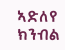ኣድለየ ክንብል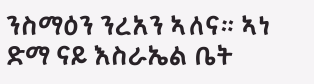ንስማዕን ንረአን ኣለና። ኣነ ድማ ናይ እስራኤል ቤት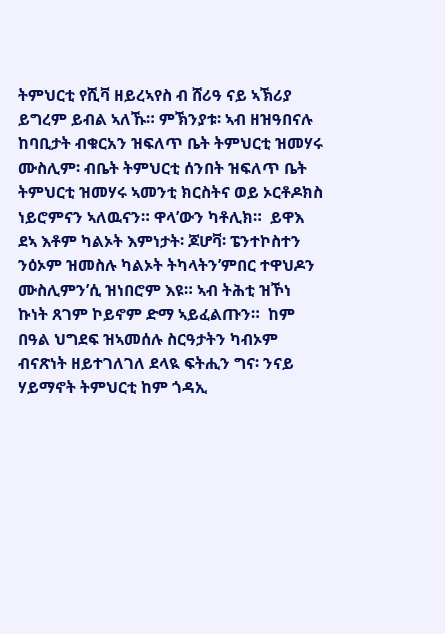ትምህርቲ የሺቫ ዘይረኣየስ ብ ሸሪዓ ናይ ኣኽሪያ ይግረም ይብል ኣለኹ። ምኽንያቱ፡ ኣብ ዘዝዓበናሉ ከባቢታት ብቁርአን ዝፍለጥ ቤት ትምህርቲ ዝመሃሩ ሙስሊም፡ ብቤት ትምህርቲ ሰንበት ዝፍለጥ ቤት ትምህርቲ ዝመሃሩ ኣመንቲ ክርስትና ወይ ኦርቶዶክስ ነይሮምናን ኣለዉናን። ዋላ’ውን ካቶሊክ።  ይዋእ ደኣ እቶም ካልኦት እምነታት፡ ጆሆቫ፡ ፔንተኮስተን ንዕኦም ዝመስሉ ካልኦት ትካላትን’ምበር ተዋህዶን ሙስሊምን’ሲ ዝነበሮም እዩ። ኣብ ትሕቲ ዝኾነ ኩነት ጸገም ኮይኖም ድማ ኣይፈልጡን።  ከም በዓል ህግደፍ ዝኣመሰሉ ስርዓታትን ካብኦም ብናጽነት ዘይተገለገለ ደላዪ ፍትሒን ግና፡ ንናይ ሃይማኖት ትምህርቲ ከም ጎዳኢ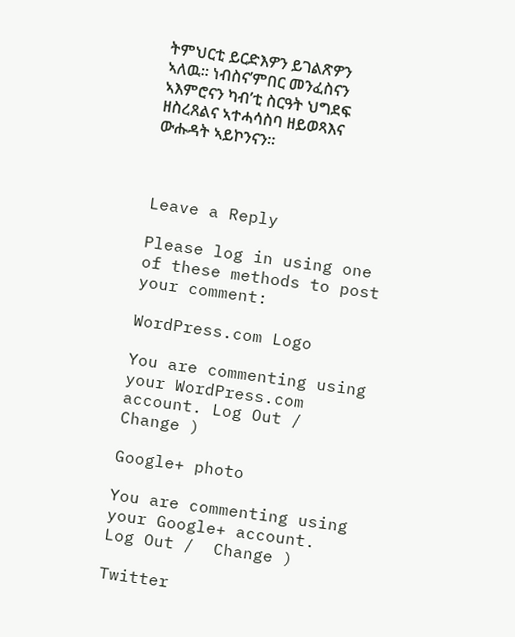ትምህርቲ ይርድእዎን ይገልጽዎን ኣለዉ። ነብስና’ምበር መንፈስናን ኣእምሮናን ካብ’ቲ ስርዓት ህግደፍ ዘስረጸልና ኣተሓሳስባ ዘይወጻእና ውሑዳት ኣይኮንናን።



Leave a Reply

Please log in using one of these methods to post your comment:

WordPress.com Logo

You are commenting using your WordPress.com account. Log Out /  Change )

Google+ photo

You are commenting using your Google+ account. Log Out /  Change )

Twitter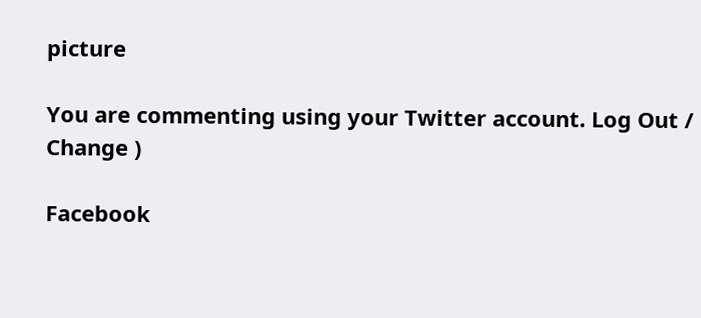picture

You are commenting using your Twitter account. Log Out /  Change )

Facebook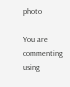photo

You are commenting using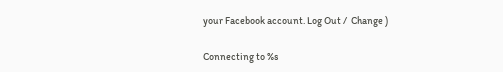your Facebook account. Log Out /  Change )

Connecting to %s